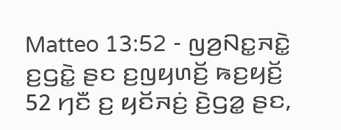Matteo 13:52 - ꤜꤤ꤬ꤡꤢ꤭ꤏꤢꤧ꤭ ꤢ꤬ꤞꤢꤧ꤭ ꤔꤢ ꤢ꤬ꤜꤟꤛꤢꤩ꤬ ꤒꤢ꤬ꤟꤢꤩ꤬
52 ꤚꤢꤪ ꤢ꤬ ꤟꤢꤩꤏꤢꤦ꤬ ꤢꤧ꤬ꤞꤤ꤭ ꤔꤢ,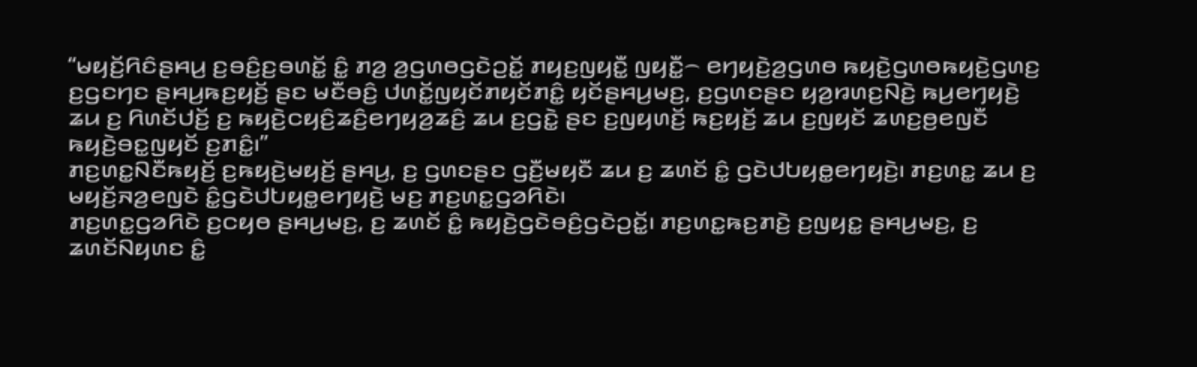“ꤗꤟꤢꤩ꤬ꤖꤢꤨꤔꤌꤣ꤬ ꤢ꤬ꤋꤢꤨ꤬ꤢ꤬ꤋꤛꤢꤩ꤭ ꤢꤨ꤭ ꤊꤤ꤬ ꤤ꤬ꤞꤛꤥꤞꤢꤧꤑꤢꤩ꤭ ꤊꤟꤢ꤬ꤜꤟꤢꤪ꤭ ꤜꤟꤢꤪ꤭꤮ ꤕꤚꤟꤢꤧ꤬ꤤ꤬ꤞꤛꤥ ꤒꤟꤢꤧ꤬ꤞꤛꤥꤒꤟꤢꤧ꤬ꤞꤛꤢ꤬ ꤢ꤬ꤞꤢꤚꤢ ꤔꤌꤣ꤬ꤒꤢ꤬ꤟꤢꤩ꤬ ꤔꤢ ꤗꤢꤪꤋꤢꤨ꤬ ꤓꤛꤢꤩ꤭ꤜꤟꤢꤩꤊꤟꤢꤩꤊꤢꤨ꤭ ꤟꤢꤩꤔꤌꤣ꤬ꤗꤢ꤬, ꤢ꤬ꤞꤛꤢꤔꤢ ꤟꤤ꤬ꤙꤛꤢ꤬ꤡꤢꤧ꤬ ꤒꤣ꤬ꤕꤚꤟꤢꤧ꤬ ꤘꤣ ꤢ꤬ ꤖꤛꤢꤩꤓꤢꤩ꤬ ꤢ꤬ ꤒꤟꤢꤧ꤬ꤍꤟꤢꤨ꤬ꤘꤢꤨ꤬ꤕꤚꤟꤤ꤬ꤘꤢꤨ꤬ ꤘꤣ ꤢ꤬ꤞꤢꤧ꤭ ꤔꤢ ꤢ꤬ꤜꤟꤛꤢꤩ꤬ ꤒꤢ꤬ꤟꤢꤩ꤬ ꤘꤣ ꤢ꤬ꤜꤟꤢꤩ ꤘꤛꤢ꤬ꤥ꤬ꤕꤜꤢꤪ ꤒꤟꤢꤧ꤬ꤋꤢ꤭ꤜꤟꤢꤩ ꤢ꤬ꤊꤢꤨ꤭꤯”
ꤊꤢ꤬ꤛꤢ꤭ꤡꤢꤪꤒꤟꤢꤩ꤬ ꤢ꤬ꤒꤟꤢꤧ꤬ꤗꤟꤢꤩ꤬ ꤔꤌꤣ꤬, ꤢ꤬ ꤞꤛꤢꤔꤢ ꤞꤢꤪ꤬ꤗꤟꤢꤪ ꤘꤣ ꤢ꤬ ꤘꤛꤢꤩ ꤢꤨ꤭ ꤞꤢꤧꤓꤝꤟꤥ꤭ꤕꤚꤟꤢꤧ꤬꤯ ꤊꤢ꤬ꤛꤢ꤭ ꤘꤣ ꤢ꤬ ꤗꤟꤢꤩ꤬ꤏꤤ꤬ꤕꤜꤢꤧ ꤢꤨ꤭ꤞꤢꤧꤓꤝꤟꤥ꤭ꤕꤚꤟꤢꤧ꤬ ꤗꤢ꤬ ꤊꤢ꤬ꤛꤢ꤭ꤞꤤꤖꤢꤧ꤯
ꤊꤢ꤬ꤛꤢ꤭ꤞꤤꤖꤢꤧ ꤢ꤬ꤍꤟꤥ ꤔꤌꤣ꤬ꤗꤢ꤬, ꤢ꤬ ꤘꤛꤢꤩ ꤢꤨ꤭ ꤒꤟꤢꤧ꤬ꤞꤢꤧꤋꤢꤨ꤬ꤞꤢꤧꤑꤢꤩ꤭꤯ ꤊꤢ꤬ꤛꤢ꤭ꤒꤢ꤬ꤊꤢꤧ꤬ ꤢ꤬ꤜꤟꤢ꤭ ꤔꤌꤣ꤬ꤗꤢ꤬, ꤢ꤬ ꤘꤛꤢꤩꤡꤟꤛꤢ ꤢꤨ꤭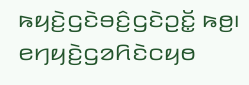ꤒꤟꤢꤧ꤬ꤞꤢꤧꤋꤢꤨ꤬ꤞꤢꤧꤑꤢꤩ꤭ ꤒꤥ꤬꤯
ꤕꤚꤟꤢꤧ꤬ꤞꤤꤖꤢꤧꤍꤟꤥ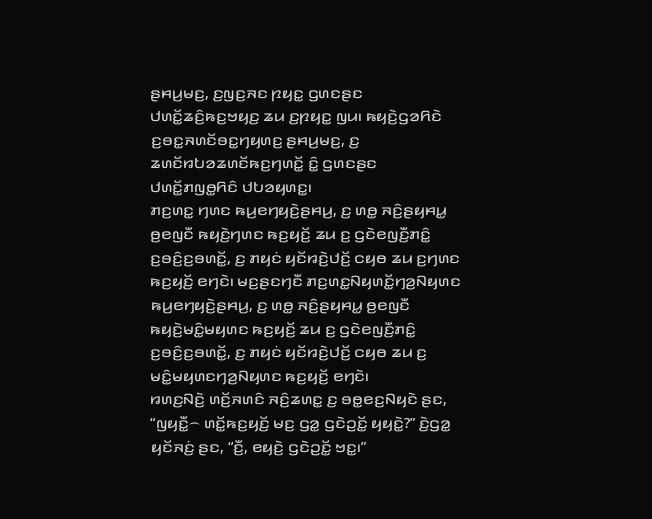ꤔꤌꤣ꤬ꤗꤢ꤬, ꤢ꤬ꤜꤢ꤬ꤏꤢ ꤐꤟꤢ꤭ ꤞꤛꤢꤔꤢ ꤓꤛꤢꤩ꤭ꤘꤢꤨ꤬ꤒꤢ꤬ꤠꤟꤢ꤬ ꤘꤣ ꤢ꤬ꤐꤟꤢ꤭ ꤜꤣ꤯ ꤒꤟꤢꤧ꤬ꤞꤤꤖꤢꤧ ꤢ꤬ꤋꤢ꤭ꤏꤛꤢꤩꤋꤢ꤭ꤚꤟꤛꤢ꤬ ꤔꤌꤣ꤬ꤗꤢ꤬, ꤢ꤬ ꤘꤛꤢꤩꤙꤝꤤꤘꤛꤢꤩꤒꤢ꤬ꤚꤛꤢꤩ꤭ ꤢꤨ꤭ ꤞꤛꤢꤔꤢ ꤓꤛꤢꤩ꤭ꤊꤜꤥ꤭ꤖꤢꤨ ꤓꤝꤤꤟꤛꤢ꤭꤯
ꤊꤢ꤬ꤛꤢ꤭ ꤚꤛꤢ ꤒꤣ꤬ꤕꤚꤟꤢꤧ꤬ꤔꤌꤣ꤬, ꤢ꤬ ꤛꤥ꤭ ꤏꤢꤨ꤬ꤔꤟꤌꤣ꤭ ꤥ꤬ꤕꤜꤢꤪ ꤒꤟꤢꤧ꤬ꤚꤛꤢ ꤒꤢ꤬ꤟꤢꤩ꤬ ꤘꤣ ꤢ꤬ ꤞꤢꤧꤕꤜꤢꤪ꤬ꤊꤢꤨ꤭ ꤢ꤬ꤋꤢꤨ꤬ꤢ꤬ꤋꤛꤢꤩ꤭, ꤢ꤬ ꤊꤟꤢꤦ ꤟꤢꤩꤙꤢꤧ꤬ꤓꤢꤩ꤬ ꤍꤟꤥ ꤘꤣ ꤢ꤬ꤚꤛꤢ ꤒꤢ꤬ꤟꤢꤩ꤬ ꤕꤚꤢꤧ꤯ ꤗꤢ꤬ꤔꤢꤚꤢꤪ ꤊꤢ꤬ꤛꤢ꤭ꤡꤟꤛꤢꤩ꤭ꤚꤤ꤬ꤡꤟꤛꤢ ꤒꤣ꤬ꤕꤚꤟꤢꤧ꤬ꤔꤌꤣ꤬, ꤢ꤬ ꤛꤥ꤭ ꤏꤢꤨ꤬ꤔꤟꤌꤣ꤭ ꤥ꤬ꤕꤜꤢꤪ ꤒꤟꤢꤧ꤬ꤗꤢꤨ꤭ꤗꤟꤛꤢ ꤒꤢ꤬ꤟꤢꤩ꤬ ꤘꤣ ꤢ꤬ ꤞꤢꤧꤕꤜꤢꤪ꤬ꤊꤢꤨ꤭ ꤢ꤬ꤋꤢꤨ꤬ꤢ꤬ꤋꤛꤢꤩ꤭, ꤢ꤬ ꤊꤟꤢꤦ ꤟꤢꤩꤙꤢꤧ꤬ꤓꤢꤩ꤬ ꤍꤟꤥ ꤘꤣ ꤢ꤬ ꤗꤢꤨ꤭ꤗꤟꤛꤢꤚꤤ꤬ꤡꤟꤛꤢ ꤒꤢ꤬ꤟꤢꤩ꤬ ꤕꤚꤢꤧ꤯
ꤙꤛꤢ꤬ꤡꤢꤧ꤬ ꤛꤢꤩ꤬ꤏꤛꤢꤨ ꤏꤢꤨ꤬ꤘꤛꤢ꤭ ꤢ꤬ ꤋꤥ꤭ꤕꤢ꤬ꤡꤟꤢꤧ ꤔꤢ, “ꤜꤟꤢꤪ꤭꤮ ꤛꤢꤩ꤭ꤒꤢ꤬ꤟꤢꤩ꤬ ꤗꤢ꤬ ꤞꤤ꤭ ꤞꤢꤧꤑꤢꤩ꤭ ꤟꤟꤢꤧ꤭?” ꤢꤧ꤬ꤞꤤ꤭ ꤟꤢꤩꤏꤢꤦ꤬ ꤔꤢ, “ꤢꤪ꤬, ꤕꤟꤢꤧ꤬ ꤞꤢꤧꤑꤢꤩ꤭ ꤠꤢ꤭꤯”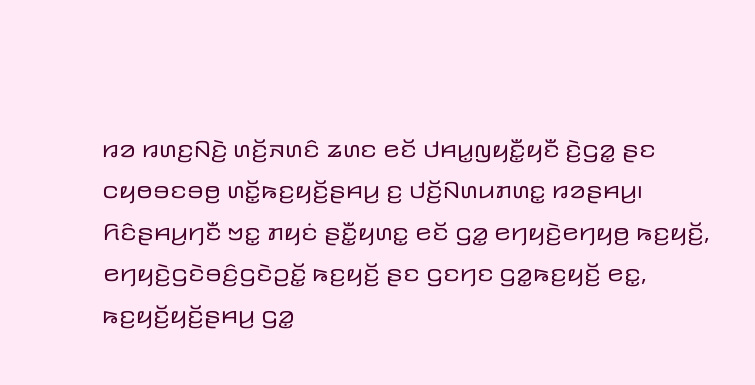ꤙꤤ ꤙꤛꤢ꤬ꤡꤢꤧ꤬ ꤛꤢꤩ꤬ꤏꤛꤢꤨ ꤘꤛꤢ ꤕꤢꤩ ꤓꤌꤣ꤭ꤜꤟꤢꤪ꤭ꤟꤢꤪ ꤢꤧ꤬ꤞꤤ꤭ ꤔꤢ ꤍꤟꤥꤋꤢꤋꤥ꤬ ꤛꤢꤩ꤭ꤒꤢ꤬ꤟꤢꤩ꤬ꤔꤌꤣ꤬ ꤢ꤬ ꤓꤢꤩ꤬ꤡꤛꤣꤊꤛꤢ꤭ ꤙꤤꤔꤌꤣ꤬꤯
ꤖꤢꤨꤔꤌꤣ꤬ꤚꤢꤪ ꤠꤢ꤭ ꤊꤟꤢꤦ ꤔꤢꤪ꤭ꤟꤛꤢ꤭ ꤕꤢꤩ ꤞꤤ꤭ ꤕꤚꤟꤢꤧ꤬ꤕꤚꤟꤥ꤬ ꤒꤢ꤬ꤟꤢꤩ꤬, ꤕꤚꤟꤢꤧ꤬ꤞꤢꤧꤋꤢꤨ꤬ꤞꤢꤧꤑꤢꤩ꤭ ꤒꤢ꤬ꤟꤢꤩ꤬ ꤔꤢ ꤞꤢꤚꤢ ꤞꤤ꤭ꤒꤢ꤬ꤟꤢꤩ꤬ ꤕꤢ꤭, ꤒꤢ꤬ꤟꤢꤩ꤬ꤟꤢꤩ꤬ꤔꤌꤣ꤬ ꤞꤤ꤭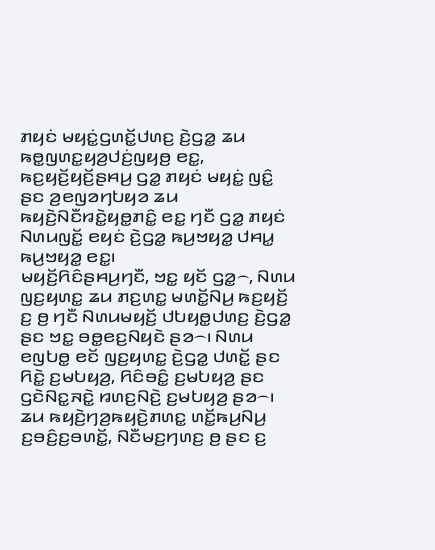ꤊꤟꤢꤦ ꤗꤟꤢꤦ꤭ꤞꤛꤢꤩ꤭ꤓꤛꤢ꤬ ꤢꤧ꤬ꤞꤤ꤭ ꤘꤣ ꤒꤥ꤭ꤜꤛꤢ꤭ꤟꤤ꤬ꤓꤢꤦ꤬ꤜꤟꤥ꤬ ꤕꤢ꤭, ꤒꤢ꤬ꤟꤢꤩ꤬ꤟꤢꤩ꤬ꤔꤌꤣ꤬ ꤞꤤ꤭ ꤊꤟꤢꤦ ꤗꤟꤢꤦ꤭ ꤜꤢꤨ꤭ ꤔꤢ ꤤ꤬ꤕꤜꤤꤚꤝꤟꤤ ꤘꤣ ꤒꤟꤢꤧ꤬ꤡꤢꤪꤙꤢꤧ꤭ꤟꤥ꤭ꤊꤢꤨ꤭ ꤕꤢ꤭ ꤚꤢꤪ ꤞꤤ꤭ ꤊꤟꤢꤦ ꤡꤛꤣꤜꤢꤩ꤭ ꤕꤟꤢꤦ ꤢꤧ꤬ꤞꤤ꤭ ꤒꤣ꤬ꤠꤟꤤ꤭ ꤓꤌꤣ꤭ ꤒꤣ꤬ꤠꤟꤤ꤭ ꤕꤢ꤭꤯
ꤗꤟꤢꤩ꤬ꤖꤢꤨꤔꤌꤣ꤬ꤚꤢꤪ, ꤠꤢ꤭ ꤟꤢꤩ ꤞꤤ꤭꤮, ꤡꤛꤣ ꤜꤢ꤬ꤟꤛꤢ꤭ ꤘꤣ ꤊꤢ꤬ꤛꤢ꤭ ꤗꤛꤢꤩ꤭ꤡꤣ꤬ ꤒꤢ꤬ꤟꤢꤩ꤬ ꤢ꤬ ꤥ꤬ ꤚꤢꤪ ꤡꤛꤣꤗꤟꤢꤩ꤬ ꤓꤝꤟꤥ꤭ꤓꤛꤢ꤬ ꤢꤧ꤬ꤞꤤ꤭ ꤔꤢ ꤠꤢ꤭ ꤋꤥ꤭ꤕꤢ꤬ꤡꤟꤢꤧ ꤔꤤ꤮꤯ ꤡꤛꤣ ꤕꤜꤝꤥ꤭ ꤕꤢꤩ ꤜꤢ꤬ꤟꤛꤢ꤭ ꤢꤧ꤬ꤞꤤ꤭ ꤓꤛꤢꤩ꤭ ꤔꤢ ꤖꤢꤧ꤭ ꤢ꤬ꤗꤝꤟꤤ꤬, ꤖꤢꤨꤋꤢꤨ꤭ ꤢ꤬ꤗꤝꤟꤤ꤬ ꤔꤢ ꤞꤢꤧꤡꤢ꤭ꤏꤢꤧ꤭ ꤙꤛꤢ꤬ꤡꤢꤧ꤬ ꤢ꤬ꤗꤝꤟꤤ꤬ ꤔꤤ꤮꤯
ꤘꤣ ꤒꤟꤢꤧ꤬ꤚꤤ꤬ꤒꤟꤢꤧ꤬ꤊꤛꤢ꤭ ꤛꤢꤩ꤭ꤒꤣ꤬ꤡꤣ꤬ ꤢ꤬ꤋꤢꤨ꤬ꤢ꤬ꤋꤛꤢꤩ꤭, ꤡꤢꤪꤗꤢ꤬ꤚꤛꤢ꤬ ꤥ꤬ ꤔꤢ ꤢ꤬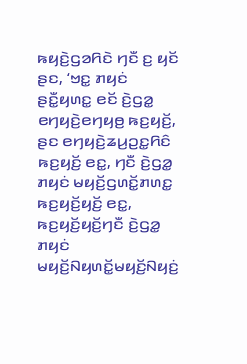ꤒꤟꤢꤧ꤬ꤞꤤꤖꤢꤧ ꤚꤢꤪ ꤢ꤬ ꤟꤢꤩ ꤔꤢ, ‘ꤠꤢ꤭ ꤊꤟꤢꤦ ꤔꤢꤪ꤭ꤟꤛꤢ꤭ ꤕꤢꤩ ꤢꤧ꤬ꤞꤤ꤭ ꤕꤚꤟꤢꤧ꤬ꤕꤚꤟꤥ꤬ ꤒꤢ꤬ꤟꤢꤩ꤬, ꤔꤢ ꤕꤚꤟꤢꤧ꤬ꤘꤣ꤬ꤑꤢ꤭ꤖꤢꤨ ꤒꤢ꤬ꤟꤢꤩ꤬ ꤕꤢ꤭, ꤚꤢꤪ ꤢꤧ꤬ꤞꤤ꤭ ꤊꤟꤢꤦ ꤗꤟꤢꤩ꤬ꤞꤛꤢꤩ꤭ꤊꤛꤢ꤭ ꤒꤢ꤬ꤟꤢꤩ꤬ꤟꤢꤩ꤬ ꤕꤢ꤭, ꤒꤢ꤬ꤟꤢꤩ꤬ꤟꤢꤩ꤬ꤚꤢꤪ ꤢꤧ꤬ꤞꤤ꤭ ꤊꤟꤢꤦ ꤗꤟꤢꤩ꤬ꤡꤟꤛꤢꤩ꤭ꤗꤟꤢꤩ꤬ꤡꤟꤢꤦ꤬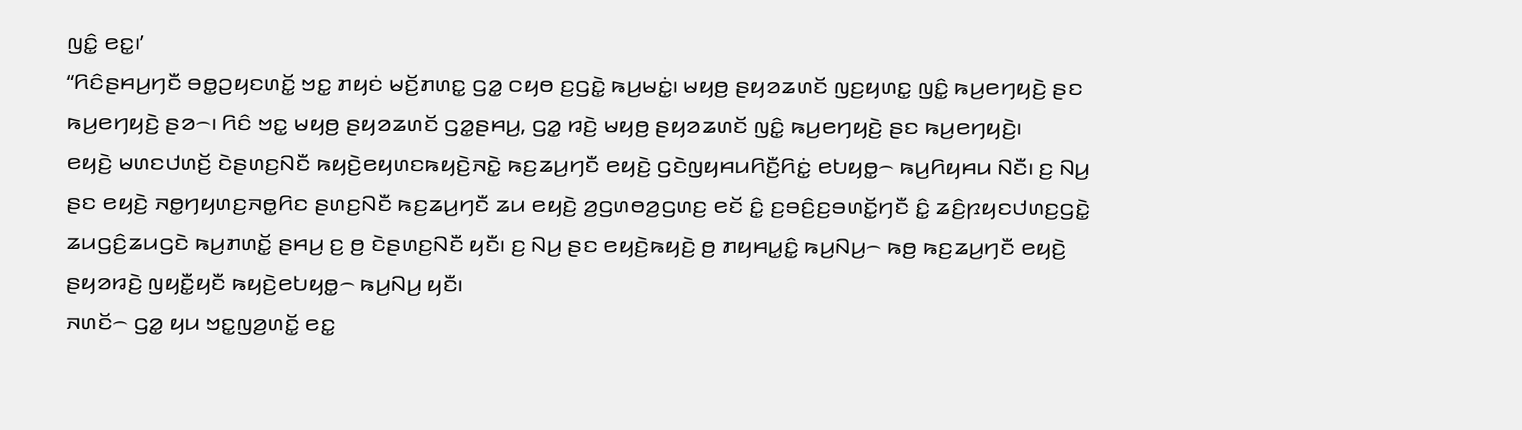ꤜꤢꤨ꤭ ꤕꤢ꤭꤯’
“ꤖꤢꤨꤔꤌꤣ꤬ꤚꤢꤪ ꤋꤥ꤭ꤑꤟꤢꤛꤢꤩ꤭ ꤠꤢ꤭ ꤊꤟꤢꤦ ꤗꤢꤩ꤬ꤊꤛꤢ꤭ ꤞꤤ꤭ ꤍꤟꤥ ꤢ꤬ꤞꤢꤧ꤭ ꤒꤣ꤬ꤗꤢꤦ꤭꤯ ꤗꤟꤥ꤬ ꤔꤟꤤꤘꤛꤢꤩ ꤜꤢ꤬ꤟꤛꤢ꤭ ꤜꤢꤨ꤭ ꤒꤣ꤬ꤕꤚꤟꤢꤧ꤬ ꤔꤢ ꤒꤣ꤬ꤕꤚꤟꤢꤧ꤬ ꤔꤤ꤮꤯ ꤖꤢꤨ ꤠꤢ꤭ ꤗꤟꤥ꤬ ꤔꤟꤤꤘꤛꤢꤩ ꤞꤤ꤭ꤔꤌꤣ꤬, ꤞꤤ꤭ ꤙꤢꤧ꤬ ꤗꤟꤥ꤬ ꤔꤟꤤꤘꤛꤢꤩ ꤜꤢꤨ꤭ ꤒꤣ꤬ꤕꤚꤟꤢꤧ꤬ ꤔꤢ ꤒꤣ꤬ꤕꤚꤟꤢꤧ꤬꤯
ꤕꤟꤢꤧ꤬ ꤗꤛꤢꤓꤛꤢꤩ꤬ ꤢꤧꤔꤛꤢ꤬ꤡꤢꤪ ꤒꤟꤢꤧ꤬ꤕꤟꤛꤢꤒꤟꤢꤧ꤬ꤏꤢꤧ꤭ ꤒꤢ꤬ꤘꤣ꤬ꤚꤢꤪ ꤕꤟꤢꤧ꤬ ꤞꤢꤧꤜꤟꤌꤣꤖꤢꤪ꤬ꤖꤢꤦ꤭ ꤕꤝꤟꤥ꤭꤮ ꤒꤣ꤬ꤖꤟꤌꤣ ꤡꤢꤪ꤯ ꤢ꤬ ꤡꤣ꤬ ꤔꤢ ꤕꤟꤢꤧ꤬ ꤏꤥ꤭ꤚꤟꤛꤢ꤬ꤏꤥ꤭ꤖꤢ ꤔꤛꤢ꤬ꤡꤢꤪ ꤒꤢ꤬ꤘꤣ꤬ꤚꤢꤪ ꤘꤣ ꤕꤟꤢꤧ꤬ ꤤ꤬ꤞꤛꤥꤤ꤬ꤞꤛꤢ꤬ ꤕꤢꤩ ꤢꤨ꤭ ꤢ꤬ꤋꤢꤨ꤬ꤢ꤬ꤋꤛꤢꤩ꤭ꤚꤢꤪ ꤢꤨ꤭ ꤘꤢꤨ꤬ꤐꤟꤢꤓꤛꤢ꤬ꤞꤢꤧ꤭ ꤘꤣꤞꤢꤨ꤬ꤘꤣꤞꤢꤧ ꤒꤣ꤬ꤊꤛꤢꤩ꤭ ꤔꤌꤣ꤬ ꤢ꤬ ꤥ꤬ ꤢꤧꤔꤛꤢ꤬ꤡꤢꤪ ꤟꤢꤪ꤯ ꤢ꤬ ꤡꤣ꤬ ꤔꤢ ꤕꤟꤢꤧ꤬ꤒꤟꤢꤧ꤬ ꤥ꤬ ꤊꤟꤌꤣ꤭ꤢꤨ꤭ ꤒꤣ꤬ꤡꤣ꤬꤮ ꤒꤥ꤬ ꤒꤢ꤬ꤘꤣ꤬ꤚꤢꤪ ꤕꤟꤢꤧ꤬ ꤔꤟꤤꤙꤢꤧ꤬ ꤜꤟꤢꤪ꤭ꤟꤢꤪ ꤒꤟꤢꤧ꤬ꤕꤝꤟꤥ꤭꤮ ꤒꤣ꤬ꤡꤣ꤬ ꤟꤢꤪ꤯
ꤏꤛꤢꤩ꤮ ꤞꤤ꤭ ꤟꤣ ꤠꤢ꤭ꤜꤤ꤬ꤛꤢꤩ꤭ ꤕꤢ꤭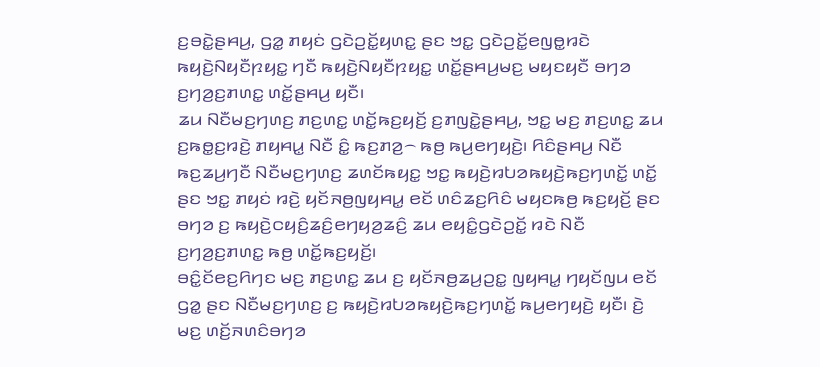ꤢ꤬ꤋꤢꤧ꤭ꤔꤌꤣ꤬, ꤞꤤ꤭ ꤊꤟꤢꤦ ꤞꤢꤧꤑꤢꤩ꤭ꤟꤛꤢ꤭ ꤔꤢ ꤠꤢ꤭ ꤞꤢꤧꤑꤢꤩ꤭ꤕꤜꤥ꤭ꤙꤢꤧ ꤒꤟꤢꤧ꤬ꤡꤟꤢꤪꤐꤟꤢ꤭ ꤚꤢꤪ ꤒꤟꤢꤧ꤬ꤡꤟꤢꤪꤐꤟꤢ꤭ ꤛꤢꤩ꤭ꤔꤌꤣ꤬ꤗꤢ꤬ ꤗꤟꤢꤟꤢꤪ ꤋꤚꤤ ꤢ꤬ꤚꤤ꤬ꤢ꤬ꤊꤛꤢ꤭ ꤛꤢꤩ꤭ꤔꤌꤣ꤬ ꤟꤢꤪ꤯
ꤘꤣ ꤡꤢꤪꤗꤢ꤬ꤚꤛꤢ꤬ ꤊꤢ꤬ꤛꤢ꤭ ꤛꤢꤩ꤭ꤒꤢ꤬ꤟꤢꤩ꤬ ꤢ꤬ꤊꤜꤢꤧ꤭ꤔꤌꤣ꤬, ꤠꤢ꤭ ꤗꤢ꤬ ꤊꤢ꤬ꤛꤢ꤭ ꤘꤣ ꤢ꤬ꤒꤥ꤭ꤢ꤬ꤙꤢꤧ꤬ ꤊꤟꤌꤣ꤭ ꤡꤢꤪ ꤢꤨ꤭ ꤒꤢ꤬ꤊꤤ꤬꤮ ꤒꤥ꤬ ꤒꤣ꤬ꤕꤚꤟꤢꤧ꤬꤯ ꤖꤢꤨꤔꤌꤣ꤬ ꤡꤢꤪ ꤒꤢ꤬ꤘꤣ꤬ꤚꤢꤪ ꤡꤢꤪꤗꤢ꤬ꤚꤛꤢ꤬ ꤘꤛꤢꤩꤒꤟꤢ꤭ ꤠꤢ꤭ ꤒꤟꤢꤧ꤬ꤙꤝꤤꤒꤟꤢꤧ꤬ꤒꤢ꤬ꤚꤛꤢꤩ꤭ ꤛꤢꤩ꤭ ꤔꤢ ꤠꤢ꤭ ꤊꤟꤢꤦ ꤙꤢꤧ꤬ ꤟꤢꤩꤏꤥ꤬ꤜꤟꤌꤣ꤭ ꤕꤢꤩ ꤛꤢꤨꤘꤢ꤬ꤖꤢꤨ ꤗꤟꤢꤒꤥ꤬ ꤒꤢ꤬ꤟꤢꤩ꤬ ꤔꤢ ꤋꤚꤤ ꤢ꤬ ꤒꤟꤢꤧ꤬ꤍꤟꤢꤨ꤬ꤘꤢꤨ꤬ꤕꤚꤟꤤ꤬ꤘꤢꤨ꤬ ꤘꤣ ꤕꤟꤢꤨ꤭ꤞꤢꤧꤑꤢꤩ꤭ ꤙꤢꤧ ꤡꤢꤪ ꤢ꤬ꤚꤤ꤬ꤢ꤬ꤊꤛꤢ꤭ ꤒꤥ꤬ ꤛꤢꤩ꤭ꤒꤢ꤬ꤟꤢꤩ꤬꤯
ꤋꤢꤨ꤭ꤢꤩꤕꤢ꤬ꤖꤚꤢ ꤗꤢ꤬ ꤊꤢ꤬ꤛꤢ꤭ ꤘꤣ ꤢ꤬ ꤟꤢꤩꤏꤥ꤬ꤘꤣ꤬ꤑꤢ꤭ ꤜꤟꤌꤣ꤭ ꤚꤟꤢꤩꤜꤣ ꤕꤢꤩ ꤞꤤ꤭ ꤔꤢ ꤡꤢꤪꤗꤢ꤬ꤚꤛꤢ꤬ ꤢ꤬ ꤒꤟꤢꤧ꤬ꤙꤝꤤꤒꤟꤢꤧ꤬ꤒꤢ꤬ꤚꤛꤢꤩ꤭ ꤒꤣ꤬ꤕꤚꤟꤢꤧ꤬ ꤟꤢꤪ꤯ ꤢꤧ꤬ ꤗꤢ꤬ ꤛꤢꤩ꤬ꤏꤛꤢꤨꤋꤚꤤ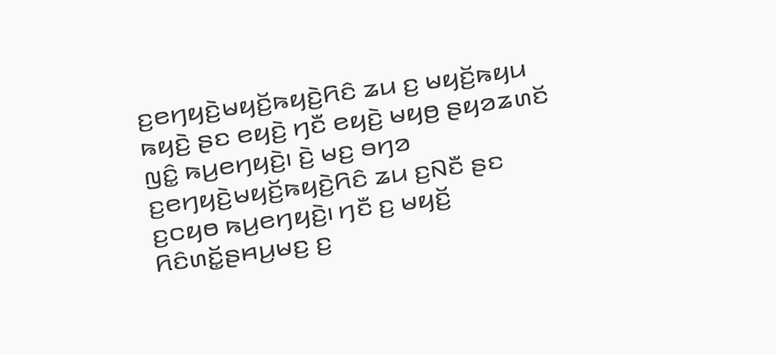ꤢ꤬ꤕꤚꤟꤢꤧ꤬ꤗꤟꤢꤩ꤬ꤒꤟꤢꤧ꤬ꤖꤢꤨ ꤘꤣ ꤢ꤬ ꤗꤟꤢꤩ꤬ꤒꤟꤣ ꤒꤟꤢꤧ꤬ ꤔꤢ ꤕꤟꤢꤧ꤬ ꤚꤢꤪ ꤕꤟꤢꤧ꤬ ꤗꤟꤥ꤬ ꤔꤟꤤꤘꤛꤢꤩ ꤜꤢꤨ꤭ ꤒꤣ꤬ꤕꤚꤟꤢꤧ꤬꤯ ꤢꤧ꤬ ꤗꤢ꤬ ꤋꤚꤤ ꤢ꤬ꤕꤚꤟꤢꤧ꤬ꤗꤟꤢꤩ꤬ꤒꤟꤢꤧ꤬ꤖꤢꤨ ꤘꤣ ꤢ꤬ꤡꤢꤪ ꤔꤢ ꤢ꤬ꤍꤟꤥ ꤒꤣ꤬ꤕꤚꤟꤢꤧ꤬꤯ ꤚꤢꤪ ꤢ꤬ ꤗꤟꤢꤩ꤬ ꤖꤢꤨꤛꤢꤩ꤭ꤔꤌꤣ꤬ꤗꤢ꤬ ꤢ꤬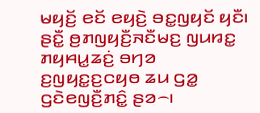ꤗꤟꤢꤩ꤬ ꤕꤢꤩ ꤕꤟꤢꤧ꤬ ꤋꤢ꤭ꤜꤟꤢꤩ ꤟꤢꤪ꤯
ꤔꤢꤪ꤭ ꤥ꤬ꤊꤜꤟꤢꤪ꤬ꤏꤢꤪꤗꤢ꤬ ꤜꤣꤙꤢ꤭ ꤊꤟꤌꤣ꤭ꤘꤢꤦ꤬ ꤋꤚꤤ ꤢ꤬ꤜꤟꤢ꤭ꤢ꤬ꤍꤟꤥ ꤘꤣ ꤞꤤ꤭ ꤞꤢꤧꤕꤜꤢꤪ꤬ꤊꤢꤨ꤭ ꤔꤤ꤮꤯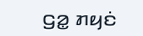ꤞꤤ꤭ ꤊꤟꤢꤦ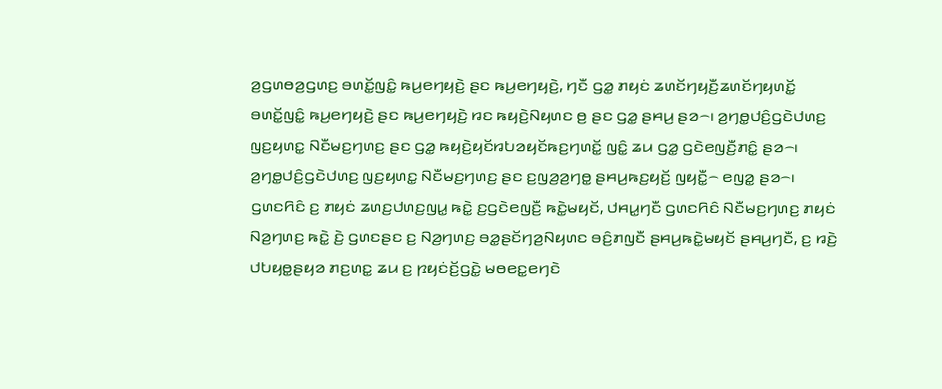ꤤ꤬ꤞꤛꤥꤤ꤬ꤞꤛꤢ꤬ ꤋꤛꤢꤩ꤭ꤜꤢꤨ꤭ ꤒꤣ꤬ꤕꤚꤟꤢꤧ꤬ ꤔꤢ ꤒꤣ꤬ꤕꤚꤟꤢꤧ꤬, ꤚꤢꤪ ꤞꤤ꤭ ꤊꤟꤢꤦ ꤘꤛꤢꤩꤚꤟꤢꤪ꤬ꤘꤛꤢꤩꤚꤟꤛꤢꤩ꤭ ꤋꤛꤢꤩ꤭ꤜꤢꤨ꤭ ꤒꤣ꤬ꤕꤚꤟꤢꤧ꤬ ꤔꤢ ꤒꤣ꤬ꤕꤚꤟꤢꤧ꤬ ꤙꤢ ꤒꤟꤢꤧ꤬ꤡꤟꤛꤢ ꤥ꤬ ꤔꤢ ꤞꤤ꤭ ꤔꤌꤣ꤬ ꤔꤤ꤮꤯ ꤤ꤬ꤚꤥ꤭ꤓꤢꤨ꤬ꤞꤢꤧꤓꤛꤢ꤬ ꤜꤢ꤬ꤟꤛꤢ꤭ ꤡꤢꤪꤗꤢ꤬ꤚꤛꤢ꤬ ꤔꤢ ꤞꤤ꤭ ꤒꤟꤢꤧ꤬ꤟꤢꤩꤙꤝꤤꤟꤢꤩꤒꤢ꤬ꤚꤛꤢꤩ꤭ ꤜꤢꤨ꤭ ꤘꤣ ꤞꤤ꤭ ꤞꤢꤧꤕꤜꤢꤪ꤬ꤊꤢꤨ꤭ ꤔꤤ꤮꤯ ꤤ꤬ꤚꤥ꤭ꤓꤢꤨ꤬ꤞꤢꤧꤓꤛꤢ꤬ ꤜꤢ꤬ꤟꤛꤢ꤭ ꤡꤢꤪꤗꤢ꤬ꤚꤛꤢ꤬ ꤔꤢ ꤢ꤬ꤜꤤ꤬ꤤ꤬ꤚꤥ꤭ ꤔꤌꤣ꤬ꤒꤢ꤬ꤟꤢꤩ꤬ ꤜꤟꤢꤪ꤭꤮ ꤕꤜꤤ꤭ ꤔꤤ꤮꤯
ꤞꤛꤢꤖꤢꤨ ꤢ꤬ ꤊꤟꤢꤦ ꤘꤛꤢ꤬ꤓꤛꤢ꤬ꤜꤣ꤭ ꤒꤢꤧ꤭ ꤢ꤬ꤞꤢꤧꤕꤜꤢꤪ꤬ ꤒꤢꤧ꤭ꤗꤟꤢꤩ, ꤓꤌꤣ꤭ꤚꤢꤪ ꤞꤛꤢꤖꤢꤨ ꤡꤢꤪꤗꤢ꤬ꤚꤛꤢ꤬ ꤊꤟꤢꤦ ꤡꤤ꤬ꤚꤛꤢ꤬ ꤒꤢꤧ꤭ ꤢꤧ꤬ ꤞꤛꤢꤔꤢ ꤢ꤬ ꤡꤤ꤬ꤚꤛꤢ꤬ ꤋꤤ꤭ꤔꤢꤩꤚꤤ꤬ꤡꤟꤛꤢ ꤋꤢꤨ꤬ꤊꤜꤢꤪ ꤔꤌꤣ꤬ꤒꤢꤧ꤭ꤗꤟꤢꤩ ꤔꤌꤣ꤬ꤚꤢꤪ, ꤢ꤬ ꤙꤢꤧ꤬ ꤓꤝꤟꤥ꤭ꤔꤟꤤ ꤊꤢ꤬ꤛꤢ꤭ ꤘꤣ ꤢ꤬ ꤐꤟꤢꤦꤢꤩ꤬ꤞꤢꤧ꤭ ꤗꤥꤕꤢ꤭ꤕꤚꤢꤧ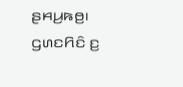ꤔꤌꤣ꤬ꤒꤥ꤬꤯
ꤞꤛꤢꤖꤢꤨ ꤢ꤬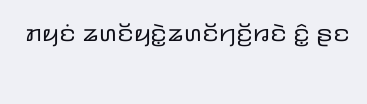ꤊꤟꤢꤦ ꤘꤛꤢꤩꤟꤢꤧ꤭ꤘꤛꤢꤩꤚꤢꤩ꤬ꤙꤢꤧ ꤢꤨ꤭ ꤔꤢ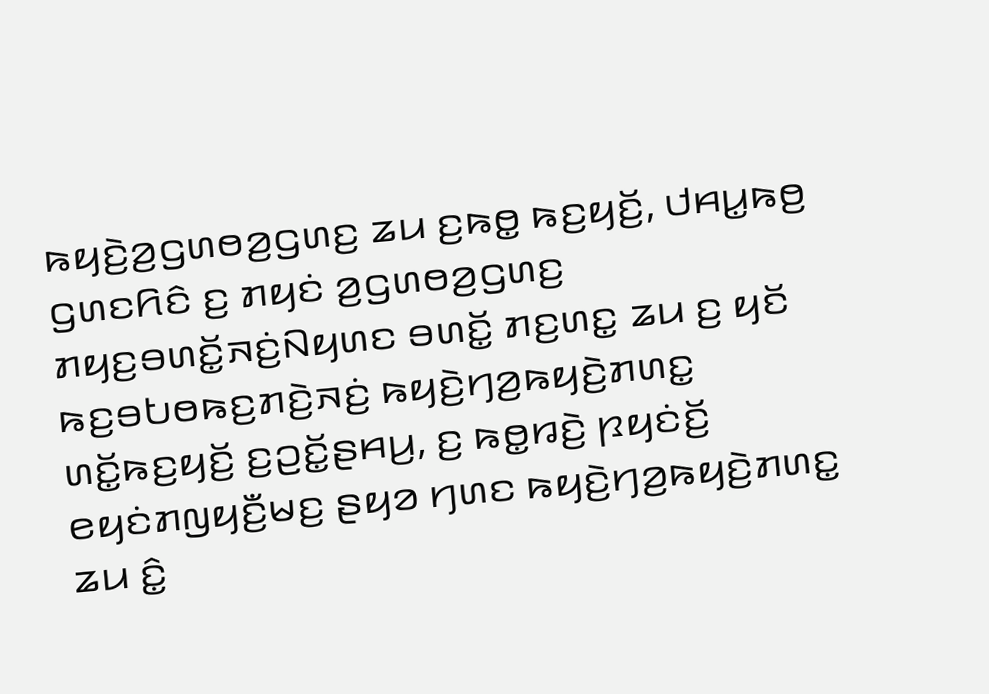ꤒꤟꤢꤧ꤬ꤤ꤬ꤞꤛꤥꤤ꤬ꤞꤛꤢ꤬ ꤘꤣ ꤢ꤬ꤒꤥ꤭ ꤒꤢ꤬ꤟꤢꤩ꤬, ꤓꤌꤣ꤭ꤒꤥ꤬ ꤞꤛꤢꤖꤢꤨ ꤢ꤬ ꤊꤟꤢꤦ ꤤ꤬ꤞꤛꤥꤤ꤬ꤞꤛꤢ꤬ ꤊꤟꤢ꤬ꤋꤛꤢꤩ꤭ꤏꤢꤦ꤬ꤡꤟꤛꤢ ꤋꤛꤢꤩ꤭ ꤊꤢ꤬ꤛꤢ꤭ ꤘꤣ ꤢ꤬ ꤟꤢꤩ ꤒꤢ꤬ꤋꤝꤥꤒꤢ꤬ꤊꤢꤧ꤬ꤏꤢꤦ꤬ ꤒꤟꤢꤧ꤬ꤚꤤ꤬ꤒꤟꤢꤧ꤬ꤊꤛꤢ꤭ ꤛꤢꤩ꤭ꤒꤢ꤬ꤟꤢꤩ꤬ ꤢ꤬ꤑꤢꤩ꤭ꤔꤌꤣ꤬, ꤢ꤬ ꤒꤥ꤭ꤙꤢꤧ꤬ ꤐꤟꤢꤦꤢꤩ꤬ ꤕꤟꤢꤦꤊꤜꤟꤢꤪ꤬ꤗꤢ꤬ ꤔꤟꤤ ꤚꤛꤢ ꤒꤟꤢꤧ꤬ꤚꤤ꤬ꤒꤟꤢꤧ꤬ꤊꤛꤢ꤭ ꤘꤣ ꤢꤨ꤭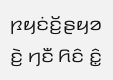ꤐꤟꤢꤦꤢꤩ꤬ꤔꤟꤤ ꤢꤧ꤬ ꤚꤢꤪ ꤖꤢꤨ ꤢꤨ꤭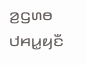ꤤ꤬ꤞꤛꤥ ꤓꤌꤣ꤭ꤟꤢꤪ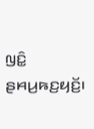ꤜꤢꤨ꤭ ꤔꤌꤣ꤬ꤒꤢ꤬ꤟꤢꤩ꤬꤯